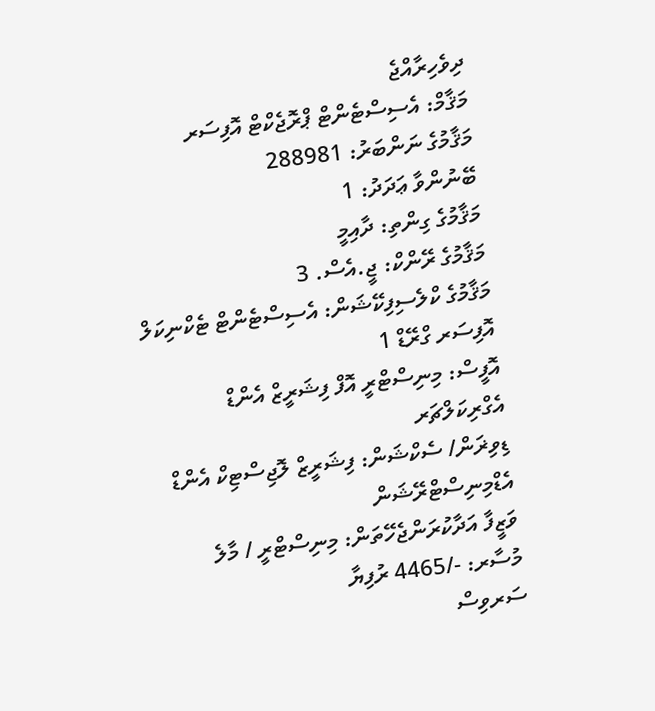ދިވެހިރާއްޖެ
މަޤާމް: އެސިސްޓެންޓް ޕްރޮޖެކްޓް އޮފިސަރ
މަޤާމުގެ ނަންބަރު: 288981
ބޭނުންވާ ޢަދަދު: 1
މަޤާމުގެ ގިންތި: ދާއިމީ
މަޤާމުގެ ރޭންކް: ޖީ.އެސް. 3
މަޤާމުގެ ކްލެސިފިކޭޝަން: އެސިސްޓެންޓް ޓެކްނިކަލް އޮފިސަރ ގްރޭޑް 1
އޮފީސް: މިނިސްޓްރީ އޮފް ފިޝަރީޒް އެންޑް އެގްރިކަލްޗަރ
ޑިވިޜަން/ ސެކްޝަން: ފިޝަރީޒް ލޮޖިސްޓިކް އެންޑް އެޑްމިނިސްޓްރޭޝަން
ވަޒީފާ އަދާކުރަންޖެހޭތަން: މިނިސްޓްރީ / މާލެ
މުސާރ: -/4465 ރުފިޔާ
ސަރވިސް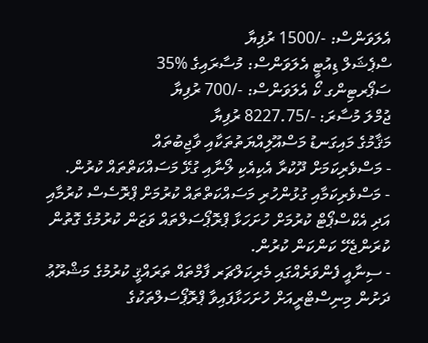އެލަވަންސް: -/1500 ރުފިޔާ
ސްޕެޝަލް ޑިއުޓީ އެލަވަންސް: މުސާރައިގެ %35
ސަޕޯރޓިންގ ކޯ އެލަވަންސް: -/700 ރުފިޔާ
ޖުމްލަ މުސާރަ: -/8227.75 ރުފިޔާ
މަޤާމުގެ މައިގަނޑު މަސްއޫލިއްޔަތުތަކާއި ވާޖިބުތައް
- މަސްވެރިކަމަށް ދޫކުރާ އެކިއެކި ލޯނާއި ގުޅޭ މަސައްކަތްތައް ކުރުން.
- މަސްވެރިކަމާއި ގުޅުންހުރި މަސައްކަތްތައް ކުރުމަށް ޕްރޮސެސް ކުރުމާއި އަދި އެކްސްޕޯޓް ކުރުމަށް ހުށަހަޅާ ޕްރޮޕޯސަލްތައް ވަޒަން ކުރުމުގެ ގޮތުން ކުރަންޖެހޭ ކަންކަން ކުރުން.
- ސިނާއީ ފެންވަރެއްގައި މެރިކަލްޗަރ ފާމްތައް ތަރައްޤީ ކުރުމުގެ މަޝްރޫޢު ދަށުން މިނިސްޓްރީއަށް ހުށަހަޅާފައިވާ ޕްރޮޕޯސަލްތަކުގެ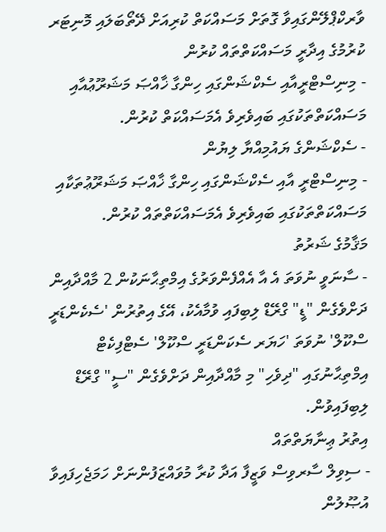ވާރކްޕްލޭންގައިވާ ގޮތަށް މަސައްކަތް ކުރިއަށް ދޭތޯބަލައި މޮނިޓަރ ކުރުމުގެ އިދާރީ މަސައްކަތްތައް ކުރުން
- މިނިސްޓްރީއާއި ސެކްޝަންގައި ހިންގާ ޚާއްޞަ މަޝަރޫޢުއާއި މަސައްކަތްތަކުގައި ބައިވެރިވެ އެމަސައްކަތް ކުރުން.
- ސެކްޝަންގެ ޔައުމިއްޔާ ލިޔުން
- މިނިސްޓްރީ އާއި ސެކްޝަންގައި ހިންގާ ޚާއްޞަ މަޝަރޫޢުތަކާއި މަސައްކަތްތަކުގައި ބައިވެރިވެ އެމަސައްކަތްތައް ކުރުން.
މަޤާމުގެ ޝަރުތު
- ސާނަވީ ނުވަތަ އެ އާ އެއްފެންވަރުގެ އިމްތިޙާނަކުން 2 މާއްދާއިން ދަށްވެގެން "ޑީ" ގްރޭޑް ލިބިފައި ވުމާއެކު، އޭގެ އިތުރުން 'ސެކެންޑަރީ ސްކޫލް' ނުވަތަ 'ހަޔަރ ސެކަންޑަރީ ސްކޫލް' ސެޓްފިކެޓް އިމްތިޙާނުގައި "ދިވެހި" މި މާއްދާއިން ދަށްވެގެން "ސީ" ގްރޭޑް ލިބިފައިވުން.
އިތުރު ޢިނާޔަތްތައް
- ސިވިލް ސާރވިސް ވަޒީފާ އަދާ ކުރާ މުވައްޒަފުންނަށް ހަމަޖެހިފައިވާ އުޞޫލުން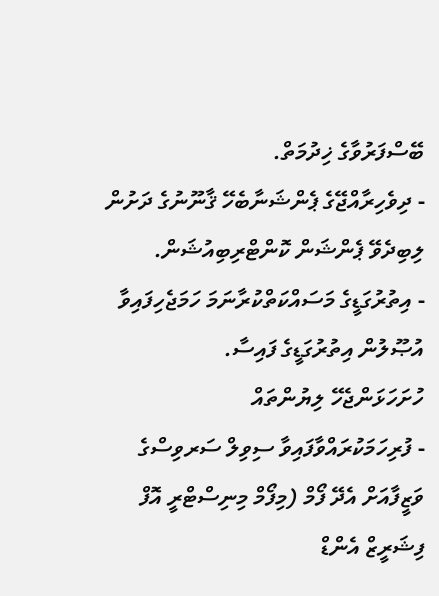ބޭސްފަރުވާގެ ޚިދުމަތް.
- ދިވެހިރާއްޖޭގެ ޕެންޝަނާބެހޭ ޤާނޫނުގެ ދަށުން ލިބިދެވޭ ޕެންޝަން ކޮންޓްރިބިއުޝަން.
- އިތުރުގަޑީގެ މަސައްކަތްކުރާނަމަ ހަމަޖެހިފައިވާ އުޞޫލުން އިތުރުގަޑީގެ ފައިސާ.
ހުށަހަޅަންޖެހޭ ލިޔުންތައް
- ފުރިހަމަކުރައްވާފައިވާ ސިވިލް ސަރވިސްގެ ވަޒީފާއަށް އެދޭ ފޯމް (މިފޯމް މިނިސްޓްރީ އޮފް ފިޝަރީޒް އެންޑް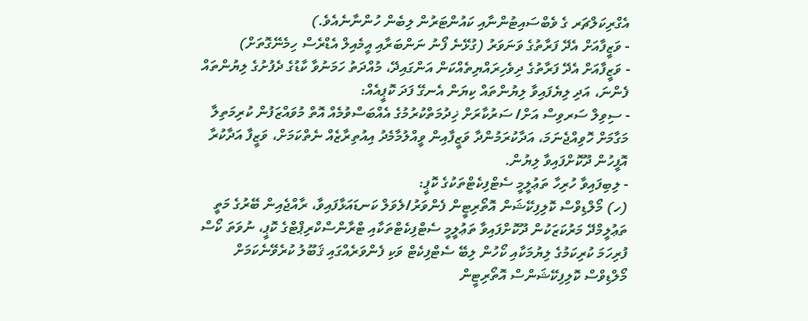އެގްރިކަލްޗަރ ގެ ވެބްސައިޓުންނާއި ކައުންޓަރުން ލިބެން ހުންނާނެއެވެ.)
- ވަޒީފާއަށް އެދޭ ފަރާތުގެ ވަނަވަރު (ގުޅޭނެ ފޯނު ނަންބަރާއި އީމެއިލް އެޑްރެސް ހިމެނޭގޮތަށް)
- ވަޒީފާއަށް އެދޭ ފަރާތުގެ ދިވެހިރައްޔިތެއްކަން އަންގައިދޭ، މުއްދަތު ހަމަނުވާ ކާޑުގެ ދެފުށުގެ ލިޔުންތައް ފެންނަ، އަދި ލިޔެފައިވާ ލިޔުންތައް ކިޔަން އެނގޭ ފަދަ ކޮޕީއެއް:
- ސިވިލް ސަރވިސް އަށް/ ސަރުކާރަށް ޚިދުމަތްކުރުމުގެ އެއްބަސްވުމެއް އޮތް މުވައްޒަފުން ކުރިމަތިލާ މަގާމަށް ހޮވިއްޖެނަމަ، އަދާކުރަމުންދާ ވަޒީފާއިން ވީއްލުމާމެދު އިއުތިރާޒެއް ނެތްކަމަށް، ވަޒީފާ އަދާކުރާ އޮފީހުން ދޫކޮށްފައިވާ ލިޔުން.
- ލިބިފައިވާ ހުރިހާ ތަޢުލީމީ ސެޓްފިކެޓްތަކުގެ ކޮޕީ:
(ހ) މޯލްޑިވްސް ކޮލިފިކޭޝަން އޮތޯރިޓީން ފެންވަރު/ލެވަލް ކަނޑައަޅާފައިވާ، ރާއްޖެއިން ބޭރުގެ މަތީ ތަޢުލީމްދޭ މަރުކަޒަކުން ދޫކޮށްފައިވާ ތަޢުލީމީ ސެޓްފިކެޓްތަކާއި ޓްރާންސްކްރިޕްޓްގެ ކޮޕީ، ނުވަތަ ކޯސް ފުރިހަމަ ކުރިކަމުގެ ލިޔުމަކާއި ކޯހުން ލިބޭ ސެޓްފިކެޓް ވަކި ފެންވަރެއްގައި ޤަބޫލު ކުރެވޭނެކަމަށް މޯލްޑިވްސް ކޮލިފިކޭޝަންސް އޮތޯރިޓީން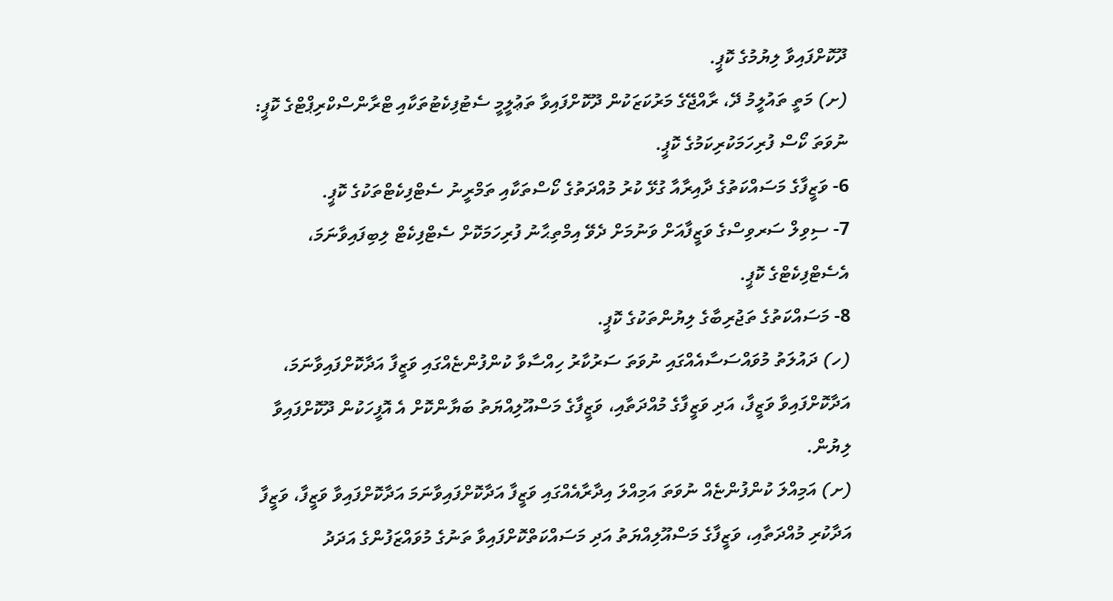ދޫކޮށްފައިވާ ލިޔުމުގެ ކޮޕީ.
(ށ) މަތީ ތައުލީމު ދޭ، ރާއްޖޭގެ މަރުކަޒަކުން ދޫކޮށްފައިވާ ތަޢުލީމީ ސެޓުފިކެޓުތަކާއި ޓްރާންސްކްރިޕްޓްގެ ކޮޕީ: ނުވަތަ ކޯސް ފުރިހަމަކުރިކަމުގެ ކޮޕީ.
6- ވަޒީފާގެ މަސައްކަތުގެ ދާއިރާއާ ގުޅޭ ކުރު މުއްދަތުގެ ކޯސްތަކާއި ތަމްރީނު ސެޓްފިކެޓްތަކުގެ ކޮޕީ.
7- ސިވިލް ސަރވިސްގެ ވަޒީފާއަށް ވަނުމަށް ދެވޭ އިމްތިޙާނު ފުރިހަމަކޮށް ސެޓްފިކެޓް ލިބިފައިވާނަމަ، އެސެޓްފިކެޓްގެ ކޮޕީ.
8- މަސައްކަތުގެ ތަޖުރިބާގެ ލިޔުންތަކުގެ ކޮޕީ.
(ހ) ދައުލަތު މުވައްސަސާއެއްގައި ނުވަތަ ސަރުކާރު ހިއްސާވާ ކުންފުންޏެއްގައި ވަޒީފާ އަދާކޮށްފައިވާނަމަ، އަދާކޮށްފައިވާ ވަޒީފާ، އަދި ވަޒީފާގެ މުއްދަތާއި، ވަޒީފާގެ މަސްއޫލިއްޔަތު ބަޔާންކޮށް އެ އޮފީހަކުން ދޫކޮށްފައިވާ ލިޔުން.
(ށ) އަމިއްލަ ކުންފުންޏެއް ނުވަތަ އަމިއްލަ އިދާރާއެއްގައި ވަޒީފާ އަދާކޮށްފައިވާނަމަ އަދާކޮށްފައިވާ ވަޒީފާ، ވަޒީފާ އަދާކުރި މުއްދަތާއި، ވަޒީފާގެ މަސްއޫލިއްޔަތު އަދި މަސައްކަތްކޮށްފައިވާ ތަނުގެ މުވައްޒަފުންގެ އަދަދު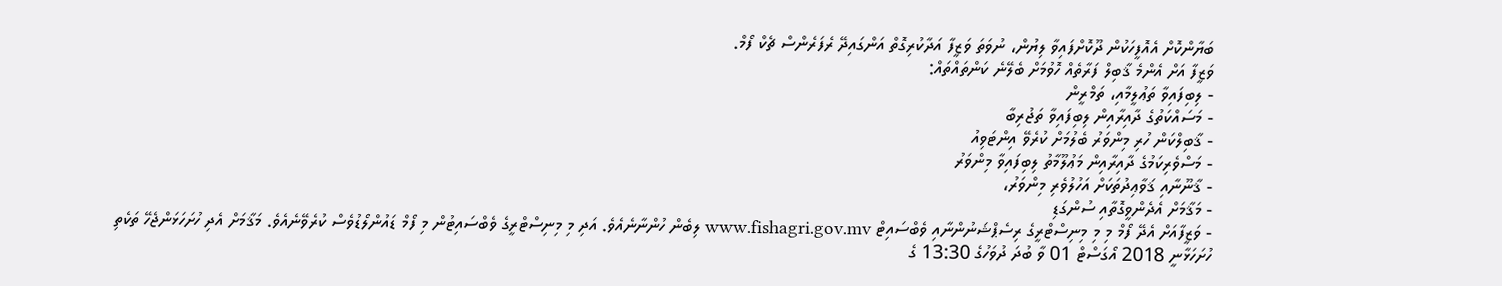ބަޔާންކޮށް އެއޮފީހަކުން ދޫކޮށްފައިވާ ލިޔުން، ނުވަތަ ވަޒީފާ އަދާކުރިގޮތް އަންގައިދޭ ރެފަރެންސް ޗެކް ފޯމް.
ވަޒީފާ އަށް އެންމެ ޤާބިލް ފަރާތެއް ހޮވުމަށް ބެލޭނެ ކަންތައްތައް:
- ލިބިފައިވާ ތަޢުލީމާއި، ތަމްރީން
- މަސައްކަތުގެ ދާއިރާއިން ލިބިފައިވާ ތަޖުރިބާ
- ޤާބިލްކަން ހުރި މިންވަރު ބެލުމަށް ކުރެވޭ އިންޓަވިއު
- މަސްވެރިކަމުގެ ދާއިރާއިން މަޢުލޫމާތު ލިބިފައިވާ މިންވަރު
- ޤާނޫނާއި ޤަވާޢިދުތަކަށް އަހުލުވެރި މިންވަރު،
- މަޤާމަށް އެދެންވީގޮތާއި ސުންގަޑި
- ވަޒީފާއަށް އެދޭ ފޯމް މި މި މިނިސްޓްރީގެ ރިސެޕްޝަނުންނާއި ވެބްސައިޓް www.fishagri.gov.mv ލިބެން ހުންނާނެއެވެ. އަދި މި މިނިސްޓްރީގެ ވެބްސައިޓުން މި ފޯމް ޑައުންލޯޑުވެސް ކުރެވޭނެއެވެ. މަޤާމަށް އެދި ހުށަހަޅަންޖެހޭ ތަކެތި ހުށަހަޅާނީ 2018 އޯގަސްޓް 01 ވާ ބުދަ ދުވަހުގެ 13:30 ގެ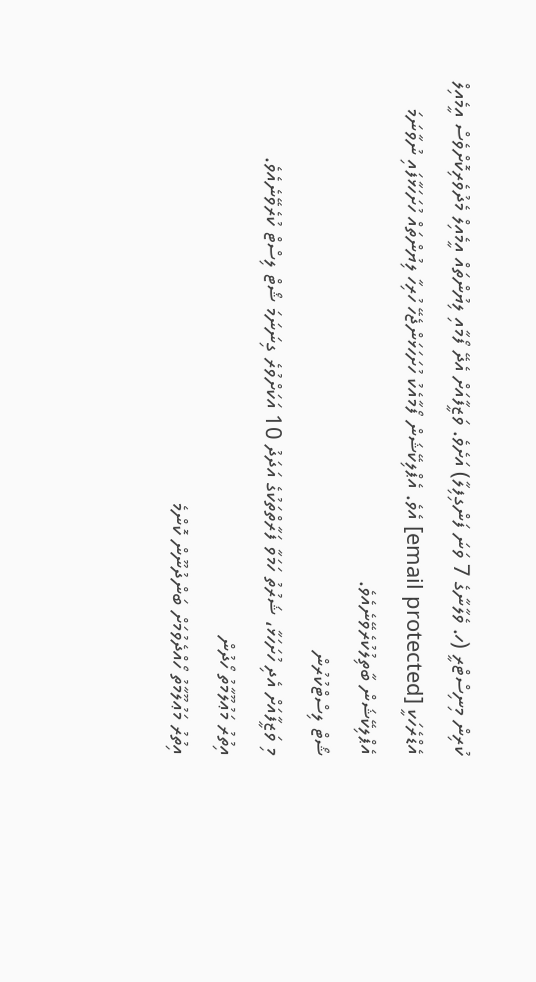ކުރިން މިނިސްޓްރީ (ހ. ވެލާނާގެ 7 ވަނަ ފަންގިފިލާ) އަށެވެ. ވަޒީފާއަށް އެދޭ ފޯމާއި ލިޔުންތައް އީމެއިލް މެދުވެރިކޮށްވެސް އީމެއިލް އެޑްރެހަކީ [email protected] އެވެ. އެޕްލިކޭޝަން ފޯމާއެކު ހުށަހަޅަންޖެހޭ ހުރިހާ ލިޔުންތައް ހުށަހަޅާފައި ނުވާނަމަ އެޕްލިކޭޝަން ބާތިލުކުރެވޭނެއެވެ.
ޝޯޓް ލިސްޓްކުރުން
މި ވަޒީފާއަށް އެދި ހުށަހަޅާ، ޝަރުތު ހަމަވާ ފަރާތްތަކުގެ އަދަދު 10 އަކަށްވުރެ ގިނަނަމަ ޝޯޓް ލިސްޓް ކުރެވޭނެއެވެ.
އިތުރު މަޢުލޫމާތު ހޯދުން
އިތުރު މަޢުލޫމާތު ހޯއްދެވުމަށް ބަންދުނޫން ކޮންމެ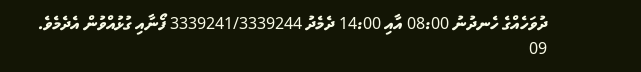ދުވަހެއްގެ ހެނދުނު 08:00 އާއި 14:00 ދެމެދު 3339241/3339244 ފޯނާއި ގުޅުއްވުން އެދެމެވެ.
09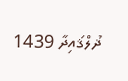ޛުލްޤައިދާ 1439